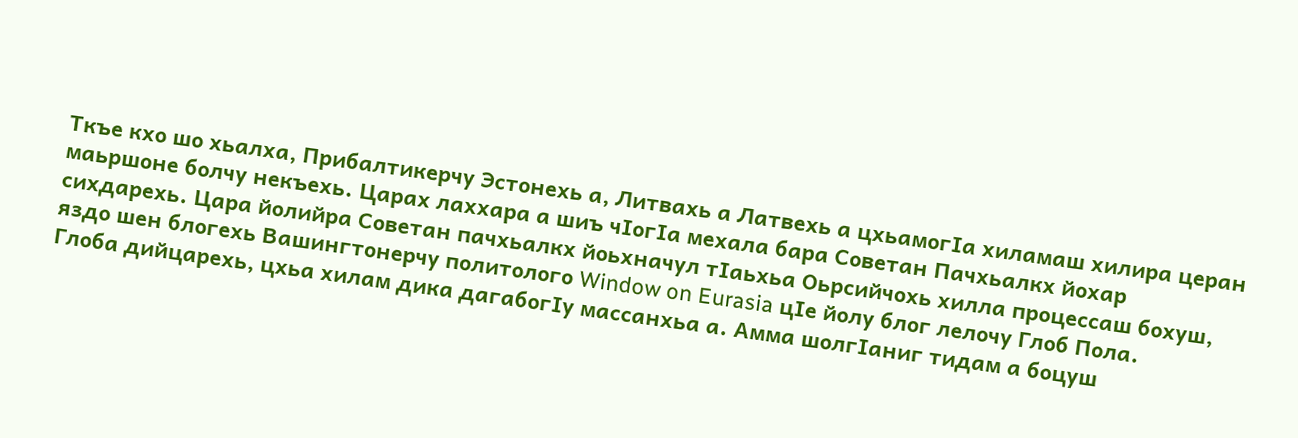Ткъе кхо шо хьалха, Прибалтикерчу Эстонехь а, Литвахь а Латвехь а цхьамогIа хиламаш хилира церан маьршоне болчу некъехь. Царах лаххара а шиъ чIогIа мехала бара Советан Пачхьалкх йохар сихдарехь. Цара йолийра Советан пачхьалкх йоьхначул тIаьхьа Оьрсийчохь хилла процессаш бохуш, яздо шен блогехь Вашингтонерчу политолого Window on Eurasia цIе йолу блог лелочу Глоб Пола.
Глоба дийцарехь, цхьа хилам дика дагабогIу массанхьа а. Амма шолгIаниг тидам а боцуш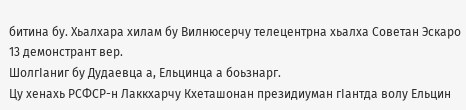битина бу. Хьалхара хилам бу Вилнюсерчу телецентрна хьалха Советан Эскаро 13 демонстрант вер.
ШолгIаниг бу Дудаевца а, Ельцинца а боьзнарг.
Цу хенахь РСФСР-н Лаккхарчу Кхеташонан президиуман гIантда волу Ельцин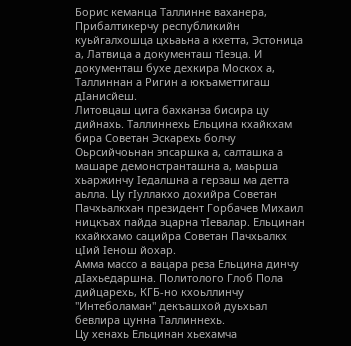Борис кеманца Таллинне ваханера, Прибалтикерчу республикийн куьйгалхошца цхьаьна а кхетта, Эстоница а, Латвица а документаш тIеэца. И документаш бухе дехкира Москох а, Таллиннан а Ригин а юкъаметтигаш дIанисйеш.
Литовцаш цига бахканза бисира цу дийнахь. Таллиннехь Ельцина кхайкхам бира Советан Эскарехь болчу Оьрсийчоьнан эпсаршка а, салташка а машаре демонстранташна а, маьрша хьаржинчу Iедалшна а герзаш ма детта аьлла. Цу гIуллакхо дохийра Советан Пачхьалкхан президент Горбачев Михаил ницкъах пайда эцарна тIевалар. Ельцинан кхайкхамо сацийра Советан Пачхьалкх цIий Iенош йохар.
Амма массо а вацара реза Ельцина динчу дIахьедаршна. Политолого Глоб Пола дийцарехь, КГБ-но кхоьллинчу "Интеболаман" декъашхой дуьхьал бевлира цунна Таллиннехь.
Цу хенахь Ельцинан хьехамча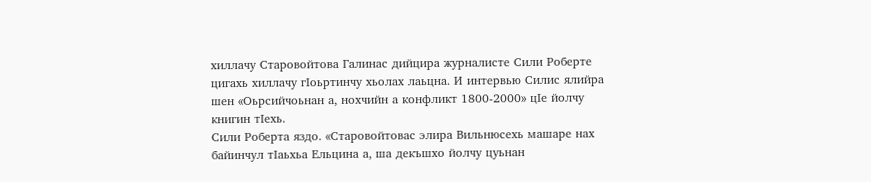хиллачу Старовойтова Галинас дийцира журналисте Сили Роберте цигахь хиллачу гIоьртинчу хьолах лаьцна. И интервью Силис ялийра шен «Оьрсийчоьнан а, нохчийн а конфликт 1800-2000» цIе йолчу книгин тIехь.
Сили Роберта яздо. «Старовойтовас элира Вильнюсехь машаре нах байинчул тIаьхьа Ельцина а, ша декъшхо йолчу цуьнан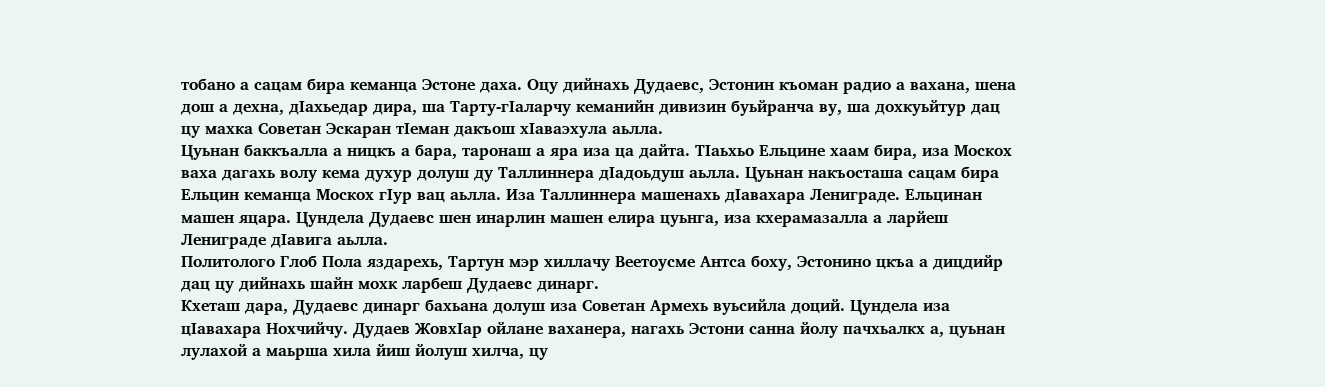тобано а сацам бира кеманца Эстоне даха. Оцу дийнахь Дудаевс, Эстонин къоман радио а вахана, шена дош а дехна, дIахьедар дира, ша Тарту-гIаларчу кеманийн дивизин буьйранча ву, ша дохкуьйтур дац цу махка Советан Эскаран тIеман дакъош хIаваэхула аьлла.
Цуьнан баккъалла а ницкъ а бара, таронаш а яра иза ца дайта. ТIаьхьо Ельцине хаам бира, иза Москох ваха дагахь волу кема духур долуш ду Таллиннера дIадоьдуш аьлла. Цуьнан накъосташа сацам бира Ельцин кеманца Москох гIур вац аьлла. Иза Таллиннера машенахь дIавахара Лениграде. Ельцинан машен яцара. Цундела Дудаевс шен инарлин машен елира цуьнга, иза кхерамазалла а ларйеш Лениграде дIавига аьлла.
Политолого Глоб Пола яздарехь, Тартун мэр хиллачу Веетоусме Антса боху, Эстонино цкъа а дицдийр дац цу дийнахь шайн мохк ларбеш Дудаевс динарг.
Кхеташ дара, Дудаевс динарг бахьана долуш иза Советан Армехь вуьсийла доций. Цундела иза цIавахара Нохчийчу. Дудаев ЖовхIар ойлане ваханера, нагахь Эстони санна йолу пачхьалкх а, цуьнан лулахой а маьрша хила йиш йолуш хилча, цу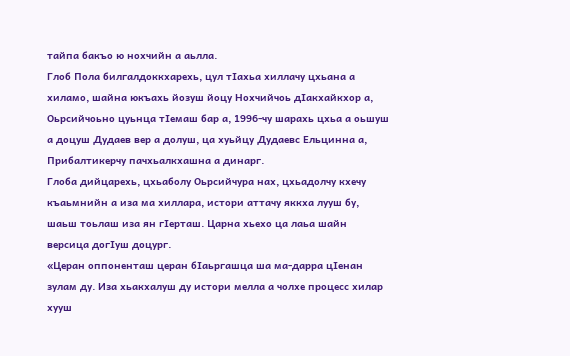тайпа бакъо ю нохчийн а аьлла.
Глоб Пола билгалдоккхарехь, цул тIахьа хиллачу цхьана а хиламо, шайна юкъахь йозуш йоцу Нохчийчоь дIакхайкхор а, Оьрсийчоьно цуьнца тIемаш бар а, 1996-чу шарахь цхьа а оьшуш а доцуш Дудаев вер а долуш, ца хуьйцу Дудаевс Ельцинна а, Прибалтикерчу пачхьалкхашна а динарг.
Глоба дийцарехь, цхьаболу Оьрсийчура нах, цхьадолчу кхечу къаьмнийн а иза ма хиллара, истори аттачу яккха лууш бу, шаьш тоьлаш иза ян гIерташ. Царна хьехо ца лаьа шайн версица догIуш доцург.
«Церан оппоненташ церан бIаьргашца ша ма-дарра цIенан зулам ду. Иза хьакхалуш ду истори мелла а чолхе процесс хилар хууш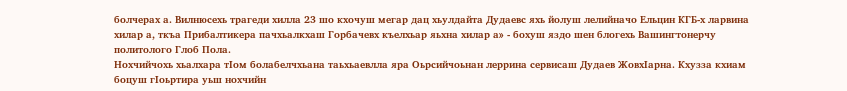болчерах а. Вилнюсехь трагеди хилла 23 шо кхочуш мегар дац хьулдайта Дудаевс яхь йолуш лелийначо Ельцин КГБ-х ларвина хилар а, ткъа Прибалтикера пачхьалкхаш Горбачевх къелхьар яьхна хилар а» - бохуш яздо шен блогехь Вашингтонерчу политолого Глоб Пола.
Нохчийчохь хьалхара тIом болабелчхьана таьхьаевлла яра Оьрсийчоьнан леррина сервисаш Дудаев ЖовхIарна. Кхузза кхиам боцуш гIоьртира уьш нохчийн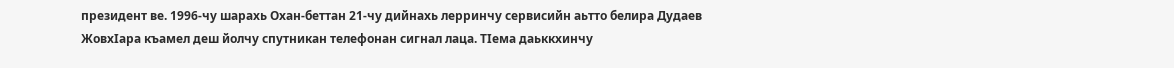президент ве. 1996-чу шарахь Охан-беттан 21-чу дийнахь лерринчу сервисийн аьтто белира Дудаев ЖовхIара къамел деш йолчу спутникан телефонан сигнал лаца. ТIема даьккхинчу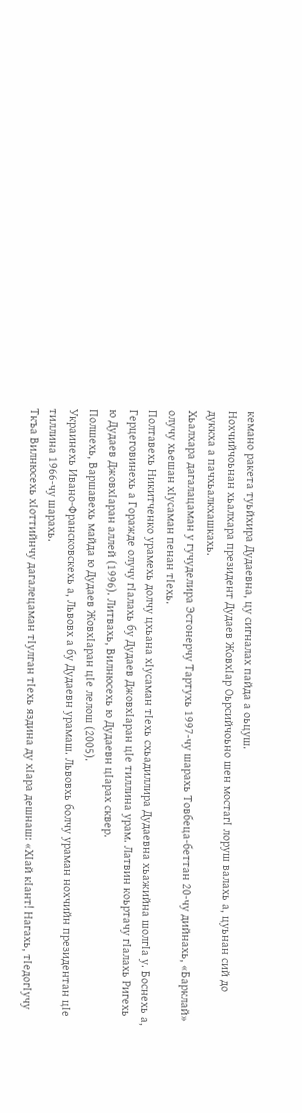кемано ракета туьйхира Дудаевна, цу сигналах пайда а оьцуш.
Нохчийчоьнан хьалхара президент Дудаев ЖовхIар Оьрсийчоьно шен мостагI лоруш валахь а, цуьнан сий до дуккха а пачхьалкхашкахь.
Хьалхара дагалацаман у гучуделира Эстонерчу Тартухь 1997-чу шарахь Товбеца-беттан 20-чу дийнахь, «Барклай» олучу хьешан хIусаман пенан тIехь.
Полтавехь Никитченко урамехь долчу цхьана хIусаман тIехь схьадиллира Дудаевна хьажийна шолгIа у. Боснехь а, Герцеговинехь а Горажде олучу гIалахь бу Дудаев ДжовхIаран цIе тиллина урам. Латвин коьртачу гIалахь Ригехь ю Дудаев ДжовхIаран аллей (1996). Литвахь, Вилнюсехь ю Дудаевн цIарах сквер.
Полшехь, Варшавехь майда ю Дудаев ЖовхIаран цIе лелош (2005).
Украинехь Ивано-Франсковскехь а, Львовх а бу Дудаевн урамаш. Львовхь болчу ураман нохчийн президентан цIе тиллина 1966-чу шарахь.
Ткъа Вилнюсехь хIоттийнчу дагалецаман тIулган тIехь яздина ду хIара дешнаш: «ХIай кIант! Нагахь, тIедогIучу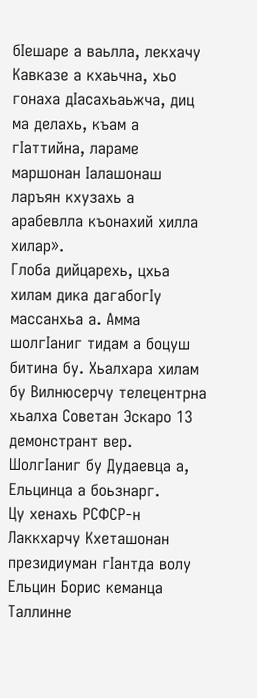бIешаре а ваьлла, лекхачу Кавказе а кхаьчна, хьо гонаха дIасахьаьжча, диц ма делахь, къам а гIаттийна, лараме маршонан Iалашонаш ларъян кхузахь а арабевлла къонахий хилла хилар».
Глоба дийцарехь, цхьа хилам дика дагабогIу массанхьа а. Амма шолгIаниг тидам а боцуш битина бу. Хьалхара хилам бу Вилнюсерчу телецентрна хьалха Советан Эскаро 13 демонстрант вер.
ШолгIаниг бу Дудаевца а, Ельцинца а боьзнарг.
Цу хенахь РСФСР-н Лаккхарчу Кхеташонан президиуман гIантда волу Ельцин Борис кеманца Таллинне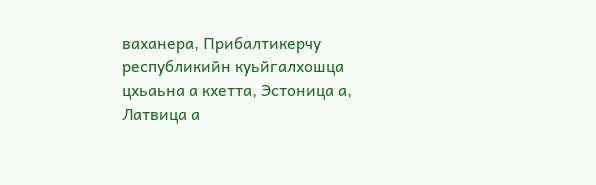ваханера, Прибалтикерчу республикийн куьйгалхошца цхьаьна а кхетта, Эстоница а, Латвица а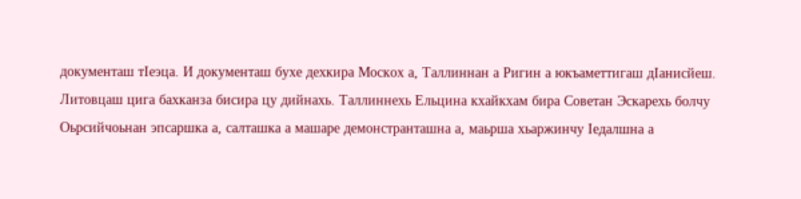документаш тIеэца. И документаш бухе дехкира Москох а, Таллиннан а Ригин а юкъаметтигаш дIанисйеш.
Литовцаш цига бахканза бисира цу дийнахь. Таллиннехь Ельцина кхайкхам бира Советан Эскарехь болчу Оьрсийчоьнан эпсаршка а, салташка а машаре демонстранташна а, маьрша хьаржинчу Iедалшна а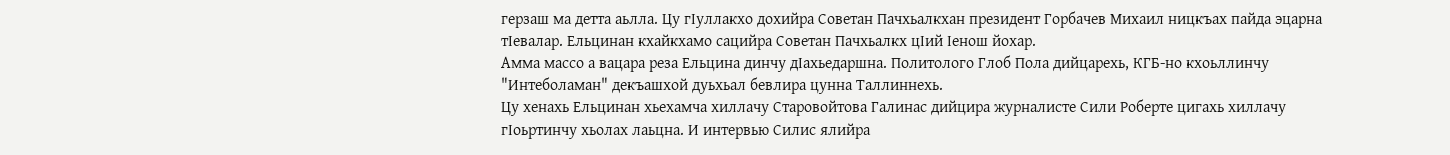герзаш ма детта аьлла. Цу гIуллакхо дохийра Советан Пачхьалкхан президент Горбачев Михаил ницкъах пайда эцарна тIевалар. Ельцинан кхайкхамо сацийра Советан Пачхьалкх цIий Iенош йохар.
Амма массо а вацара реза Ельцина динчу дIахьедаршна. Политолого Глоб Пола дийцарехь, КГБ-но кхоьллинчу "Интеболаман" декъашхой дуьхьал бевлира цунна Таллиннехь.
Цу хенахь Ельцинан хьехамча хиллачу Старовойтова Галинас дийцира журналисте Сили Роберте цигахь хиллачу гIоьртинчу хьолах лаьцна. И интервью Силис ялийра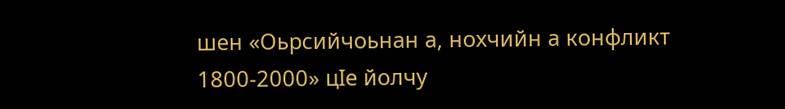шен «Оьрсийчоьнан а, нохчийн а конфликт 1800-2000» цIе йолчу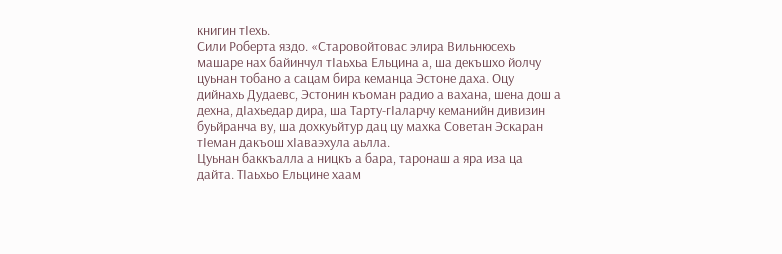книгин тIехь.
Сили Роберта яздо. «Старовойтовас элира Вильнюсехь машаре нах байинчул тIаьхьа Ельцина а, ша декъшхо йолчу цуьнан тобано а сацам бира кеманца Эстоне даха. Оцу дийнахь Дудаевс, Эстонин къоман радио а вахана, шена дош а дехна, дIахьедар дира, ша Тарту-гIаларчу кеманийн дивизин буьйранча ву, ша дохкуьйтур дац цу махка Советан Эскаран тIеман дакъош хIаваэхула аьлла.
Цуьнан баккъалла а ницкъ а бара, таронаш а яра иза ца дайта. ТIаьхьо Ельцине хаам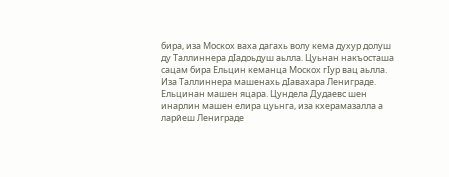бира, иза Москох ваха дагахь волу кема духур долуш ду Таллиннера дIадоьдуш аьлла. Цуьнан накъосташа сацам бира Ельцин кеманца Москох гIур вац аьлла. Иза Таллиннера машенахь дIавахара Лениграде. Ельцинан машен яцара. Цундела Дудаевс шен инарлин машен елира цуьнга, иза кхерамазалла а ларйеш Лениграде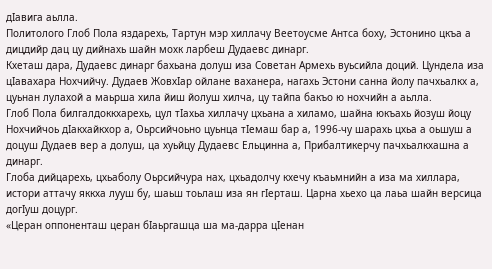дIавига аьлла.
Политолого Глоб Пола яздарехь, Тартун мэр хиллачу Веетоусме Антса боху, Эстонино цкъа а дицдийр дац цу дийнахь шайн мохк ларбеш Дудаевс динарг.
Кхеташ дара, Дудаевс динарг бахьана долуш иза Советан Армехь вуьсийла доций. Цундела иза цIавахара Нохчийчу. Дудаев ЖовхIар ойлане ваханера, нагахь Эстони санна йолу пачхьалкх а, цуьнан лулахой а маьрша хила йиш йолуш хилча, цу тайпа бакъо ю нохчийн а аьлла.
Глоб Пола билгалдоккхарехь, цул тIахьа хиллачу цхьана а хиламо, шайна юкъахь йозуш йоцу Нохчийчоь дIакхайкхор а, Оьрсийчоьно цуьнца тIемаш бар а, 1996-чу шарахь цхьа а оьшуш а доцуш Дудаев вер а долуш, ца хуьйцу Дудаевс Ельцинна а, Прибалтикерчу пачхьалкхашна а динарг.
Глоба дийцарехь, цхьаболу Оьрсийчура нах, цхьадолчу кхечу къаьмнийн а иза ма хиллара, истори аттачу яккха лууш бу, шаьш тоьлаш иза ян гIерташ. Царна хьехо ца лаьа шайн версица догIуш доцург.
«Церан оппоненташ церан бIаьргашца ша ма-дарра цIенан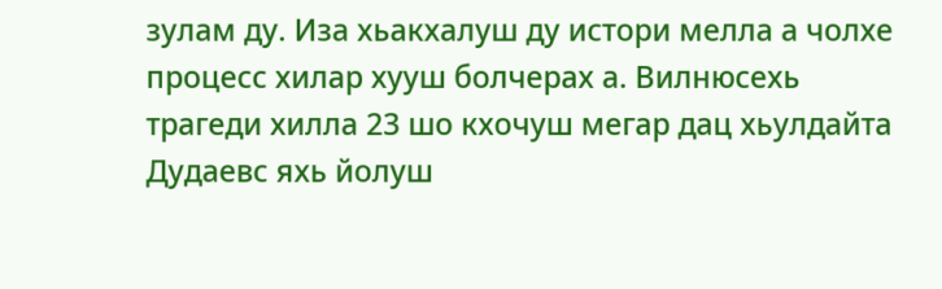зулам ду. Иза хьакхалуш ду истори мелла а чолхе процесс хилар хууш болчерах а. Вилнюсехь трагеди хилла 23 шо кхочуш мегар дац хьулдайта Дудаевс яхь йолуш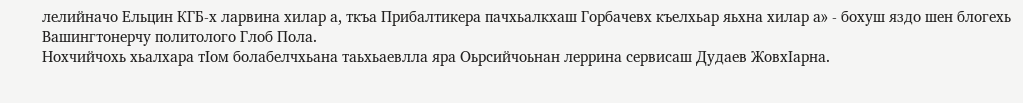лелийначо Ельцин КГБ-х ларвина хилар а, ткъа Прибалтикера пачхьалкхаш Горбачевх къелхьар яьхна хилар а» - бохуш яздо шен блогехь Вашингтонерчу политолого Глоб Пола.
Нохчийчохь хьалхара тIом болабелчхьана таьхьаевлла яра Оьрсийчоьнан леррина сервисаш Дудаев ЖовхIарна.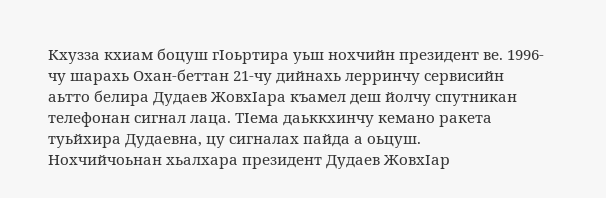Кхузза кхиам боцуш гIоьртира уьш нохчийн президент ве. 1996-чу шарахь Охан-беттан 21-чу дийнахь лерринчу сервисийн аьтто белира Дудаев ЖовхIара къамел деш йолчу спутникан телефонан сигнал лаца. ТIема даьккхинчу кемано ракета туьйхира Дудаевна, цу сигналах пайда а оьцуш.
Нохчийчоьнан хьалхара президент Дудаев ЖовхIар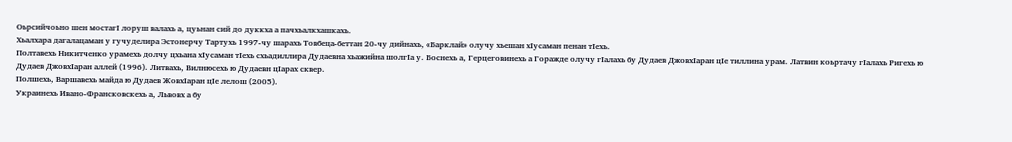Оьрсийчоьно шен мостагI лоруш валахь а, цуьнан сий до дуккха а пачхьалкхашкахь.
Хьалхара дагалацаман у гучуделира Эстонерчу Тартухь 1997-чу шарахь Товбеца-беттан 20-чу дийнахь, «Барклай» олучу хьешан хIусаман пенан тIехь.
Полтавехь Никитченко урамехь долчу цхьана хIусаман тIехь схьадиллира Дудаевна хьажийна шолгIа у. Боснехь а, Герцеговинехь а Горажде олучу гIалахь бу Дудаев ДжовхIаран цIе тиллина урам. Латвин коьртачу гIалахь Ригехь ю Дудаев ДжовхIаран аллей (1996). Литвахь, Вилнюсехь ю Дудаевн цIарах сквер.
Полшехь, Варшавехь майда ю Дудаев ЖовхIаран цIе лелош (2005).
Украинехь Ивано-Франсковскехь а, Львовх а бу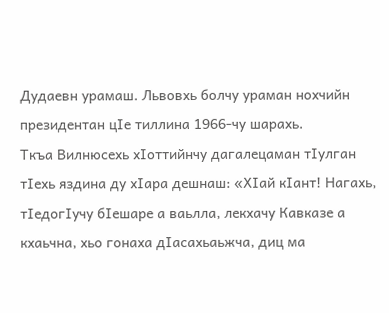Дудаевн урамаш. Львовхь болчу ураман нохчийн президентан цIе тиллина 1966-чу шарахь.
Ткъа Вилнюсехь хIоттийнчу дагалецаман тIулган тIехь яздина ду хIара дешнаш: «ХIай кIант! Нагахь, тIедогIучу бIешаре а ваьлла, лекхачу Кавказе а кхаьчна, хьо гонаха дIасахьаьжча, диц ма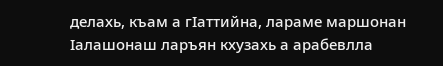делахь, къам а гIаттийна, лараме маршонан Iалашонаш ларъян кхузахь а арабевлла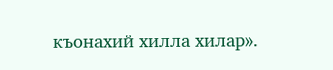къонахий хилла хилар».